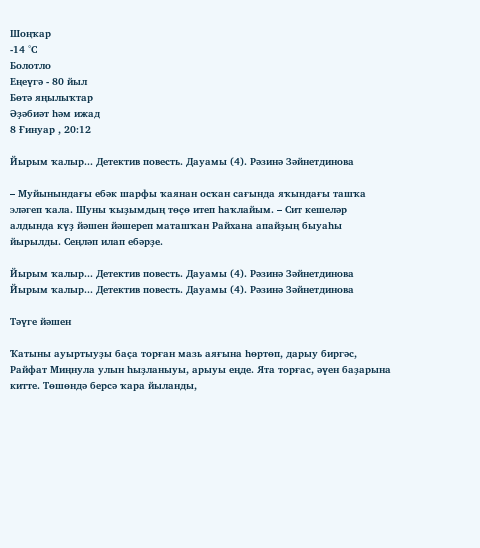Шоңҡар
-14 °С
Болотло
Еңеүгә - 80 йыл
Бөтә яңылыҡтар
Әҙәбиәт һәм ижад
8 Ғинуар , 20:12

Йырым ҡалыр... Детектив повесть. Дауамы (4). Рәзинә Зәйнетдинова

– Муйынындағы ебәк шарфы ҡаянан осҡан сағында яҡындағы ташҡа эләгеп ҡала. Шуны ҡыҙымдың төҫө итеп һаҡлайым. – Сит кешеләр алдында күҙ йәшен йәшереп маташҡан Райхана апайҙың быуаһы йырылды. Сеңләп илап ебәрҙе.

Йырым ҡалыр... Детектив повесть. Дауамы (4). Рәзинә Зәйнетдинова
Йырым ҡалыр... Детектив повесть. Дауамы (4). Рәзинә Зәйнетдинова

Тәүге йәшен

Ҡатыны ауыртыуҙы баҫа торған мазь аяғына һөртөп, дарыу биргәс, Райфат Миңнула улын һыҙланыуы, арыуы еңде. Ята торғас, әүен баҙарына китте. Төшөндә берсә ҡара йыланды,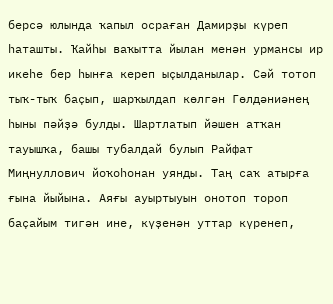берсә юлында ҡапыл осраған Дамирҙы күреп һаташты. Ҡайһы ваҡытта йылан менән урмансы ир икеһе бер һынға кереп ыҫылданылар. Сәй тотоп тыҡ-тыҡ баҫып, шарҡылдап көлгән Гөлдәниәнең һыны пәйҙә булды. Шартлатып йәшен атҡан тауышҡа, башы тубалдай булып Райфат Миңнуллович йоҡоһонан уянды. Таң саҡ атырға ғына йыйына. Аяғы ауыртыуын онотоп тороп баҫайым тигән ине, күҙенән уттар күренеп,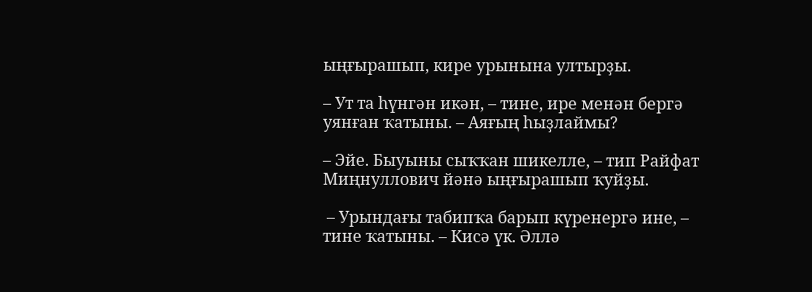ыңғырашып, кире урынына ултырҙы.

– Ут та һүнгән икән, – тине, ире менән бергә уянған ҡатыны. – Аяғың һыҙлаймы?

– Эйе. Быуыны сыҡҡан шикелле, – тип Райфат Миңнуллович йәнә ыңғырашып ҡуйҙы.

 – Урындағы табипҡа барып күренергә ине, – тине ҡатыны. – Кисә үк. Әллә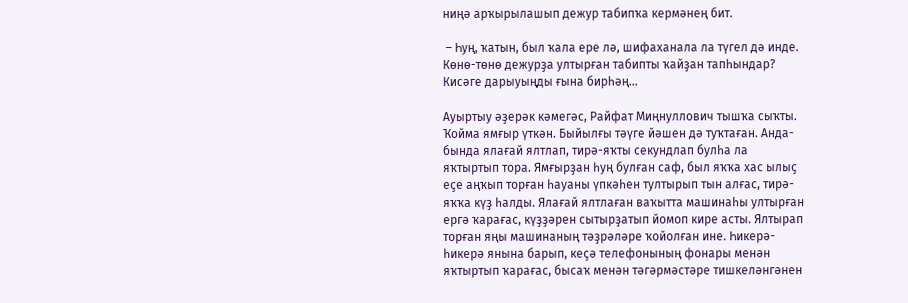ниңә арҡырылашып дежур табипҡа кермәнең бит.

 – Һуң, ҡатын, был ҡала ере лә, шифаханала ла түгел дә инде. Көнө-төнө дежурҙа ултырған табипты ҡайҙан тапһындар? Кисәге дарыуыңды ғына бирһәң...

Ауыртыу әҙерәк кәмегәс, Райфат Миңнуллович тышҡа сыҡты. Ҡойма ямғыр үткән. Быйылғы тәүге йәшен дә туҡтаған. Анда-бында ялағай ялтлап, тирә-яҡты секундлап булһа ла яҡтыртып тора. Ямғырҙан һуң булған саф, был яҡҡа хас ылыҫ еҫе аңҡып торған һауаны үпкәһен тултырып тын алғас, тирә-яҡҡа күҙ һалды. Ялағай ялтлаған ваҡытта машинаһы ултырған ергә ҡарағас, күҙҙәрен сытырҙатып йомоп кире асты. Ялтырап торған яңы машинаның тәҙрәләре ҡойолған ине. Һикерә-һикерә янына барып, кеҫә телефонының фонары менән яҡтыртып ҡарағас, бысаҡ менән тәгәрмәстәре тишкеләнгәнен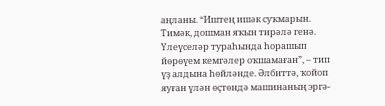аңланы. “Иштең ишәк суҡмарын. Тимәк, дошман яҡын тирәлә генә. Үлеүселәр тураһында һорашып йөрөүем кемгәлер оҡшамаған”, – тип үҙ алдына һөйләнде. Әлбиттә, ҡойоп яуған үлән өҫтөндә машинаның эргә-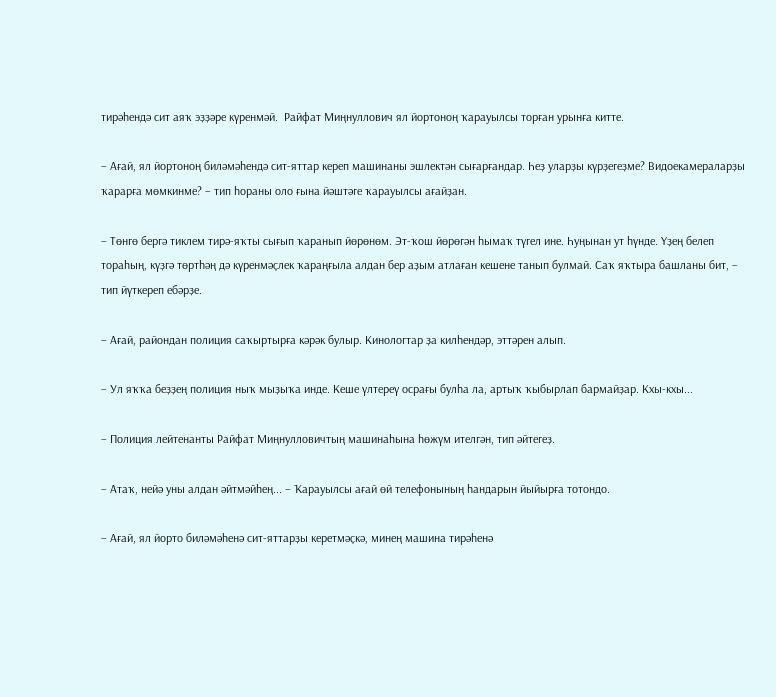тирәһендә сит аяҡ эҙҙәре күренмәй.  Райфат Миңнуллович ял йортоноң ҡарауылсы торған урынға китте.

– Ағай, ял йортоноң биләмәһендә сит-яттар кереп машинаны эшлектән сығарғандар. Һеҙ уларҙы күрҙегеҙме? Видоекамераларҙы ҡарарға мөмкинме? – тип һораны оло ғына йәштәге ҡарауылсы ағайҙан.

– Төнгө бергә тиклем тирә-яҡты сығып ҡаранып йөрөнөм. Эт-ҡош йөрөгән һымаҡ түгел ине. Һуңынан ут һүнде. Үҙең белеп тораһың, күҙгә төртһәң дә күренмәҫлек ҡараңғыла алдан бер аҙым атлаған кешене танып булмай. Саҡ яҡтыра башланы бит, – тип йүткереп ебәрҙе.

– Ағай, райондан полиция саҡыртырға кәрәк булыр. Кинологтар ҙа килһендәр, эттәрен алып.

– Ул яҡҡа беҙҙең полиция ныҡ мыҙыҡа инде. Кеше үлтереү осрағы булһа ла, артыҡ ҡыбырлап бармайҙар. Кхы-кхы...

– Полиция лейтенанты Райфат Миңнулловичтың машинаһына һөжүм ителгән, тип әйтегеҙ.

– Атаҡ, нейә уны алдан әйтмәйһең... – Ҡарауылсы ағай өй телефонының һандарын йыйырға тотондо.

– Ағай, ял йорто биләмәһенә сит-яттарҙы керетмәҫкә, минең машина тирәһенә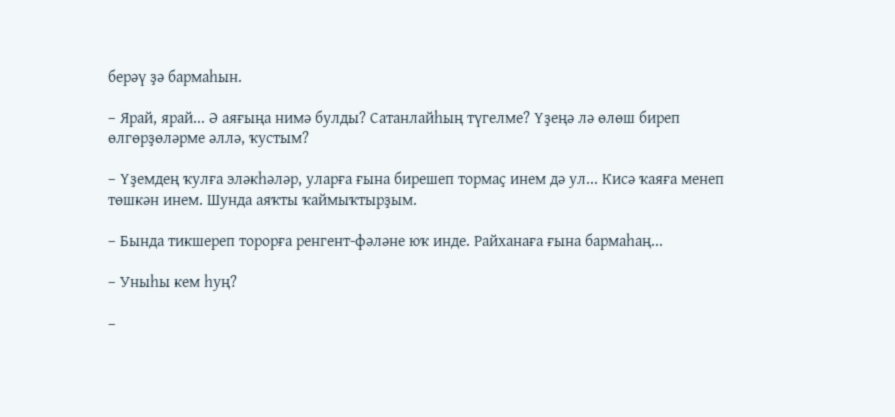берәү ҙә бармаһын.

– Ярай, ярай... Ә аяғыңа нимә булды? Сатанлайһың түгелме? Үҙеңә лә өлөш биреп өлгөрҙөләрме әллә, ҡустым?

– Үҙемдең ҡулға эләкһәләр, уларға ғына бирешеп тормаҫ инем дә ул... Кисә ҡаяға менеп төшкән инем. Шунда аяҡты ҡаймыҡтырҙым.

– Бында тикшереп торорға ренгент-фәләне юҡ инде. Райханаға ғына бармаһаң...

– Уныһы кем һуң?

–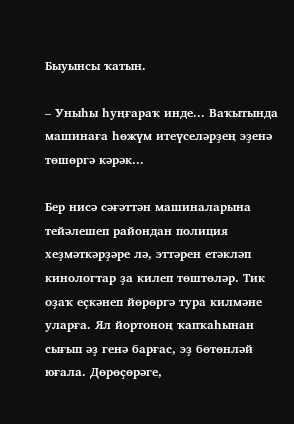Быуынсы ҡатын.

– Уныһы һуңғараҡ инде... Ваҡытында машинаға һөжүм итеүселәрҙең эҙенә төшөргә кәрәк...

Бер нисә сәғәттән машиналарына тейәлешеп райондан полиция хеҙмәткәрҙәре лә, эттәрен етәкләп кинологтар ҙа килеп төштөләр. Тик оҙаҡ еҫкәнеп йөрөргә тура килмәне уларға. Ял йортоноң ҡапҡаһынан сығып әҙ генә барғас, эҙ бөтөнләй юғала. Дөрөҫөрәге,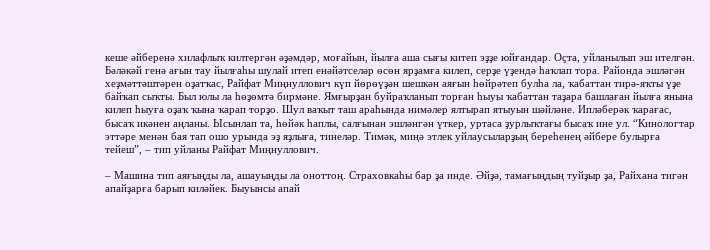кеше әйберенә хилафлыҡ килтергән әҙәмдәр, моғайын, йылға аша сығы китеп эҙҙе юйғандар. Оҫта, уйланылып эш ителгән. Бәләкәй генә ағын тау йылғаһы шулай итеп енәйәтселәр өсөн ярҙамға килеп, серҙе үҙендә һаҡлап тора. Районда эшләгән хеҙмәттәштәрен оҙатҡас, Райфат Миңнуллович күп йөрөүҙән шешкән аяғын һөйрәтеп булһа ла, ҡабаттан тирә-яҡты үҙе байҡап сыҡты. Был юлы ла һөҙөмтә бирмәне. Ямғырҙан буйраҡланып торған һыуы ҡабаттан таҙара башлаған йылға янына килеп һыуға оҙаҡ ҡына ҡарап торҙо. Шул ваҡыт таш араһында нимәлер ялтырап ятыуын шәйләне. Ипләберәк ҡарағас, бысаҡ икәнен аңланы. Ысынлап та, һөйәк һаплы, салғынан эшләнгән үткер, уртаса ҙурлыҡтағы бысаҡ ине ул. “Кинологтар эттәре менән бая тап ошо урында эҙ яҙлыға, тинеләр. Тимәк, миңә этлек уйлаусыларҙың береһенең әйбере булырға тейеш”, – тип уйланы Райфат Миңнуллович.

– Машина тип аяғыңды ла, ашауыңды ла оноттоң. Страховкаһы бар ҙа инде. Әйҙә, тамағыңдың туйҙыр ҙа, Райхана тигән апайҙарға барып киләйек. Быуынсы апай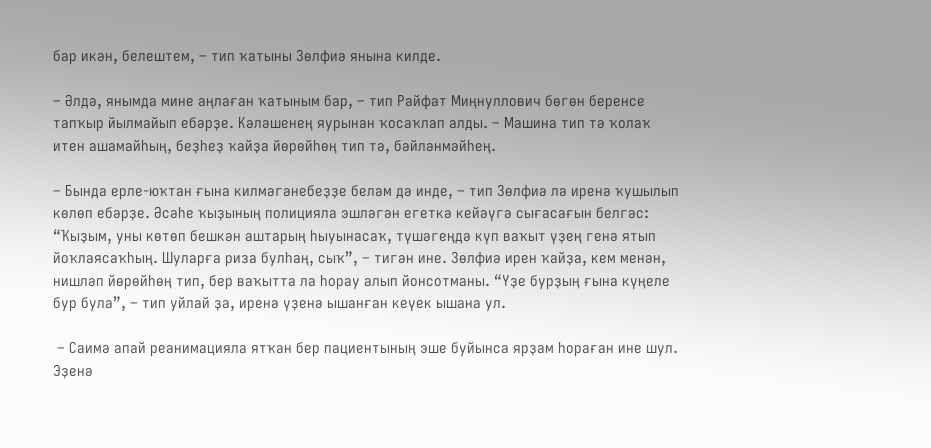бар икән, белештем, – тип ҡатыны Зөлфиә янына килде.

– Әлдә, янымда мине аңлаған ҡатыным бар, – тип Райфат Миңнуллович бөгөн беренсе тапҡыр йылмайып ебәрҙе. Кәләшенең яурынан ҡосаҡлап алды. – Машина тип тә ҡолаҡ итен ашамайһың, беҙһеҙ ҡайҙа йөрөйһөң тип тә, бәйләнмәйһең.

– Бында ерле-юҡтан ғына килмәгәнебеҙҙе беләм дә инде, – тип Зөлфиә лә иренә ҡушылып көлөп ебәрҙе. Әсәһе ҡыҙының полицияла эшләгән егеткә кейәүгә сығасағын белгәс: “Ҡыҙым, уны көтөп бешкән аштарың һыуынасаҡ, түшәгеңдә күп ваҡыт үҙең генә ятып йоҡлаясаҡһың. Шуларға риза булһаң, сыҡ”, – тигән ине. Зөлфиә ирен ҡайҙа, кем менән, нишләп йөрөйһөң тип, бер ваҡытта ла һорау алып йонсотманы. “Үҙе бурҙың ғына күңеле бур була”, – тип уйлай ҙа, иренә үҙенә ышанған кеүек ышана ул.

 – Саимә апай реанимацияла ятҡан бер пациентының эше буйынса ярҙам һораған ине шул. Эҙенә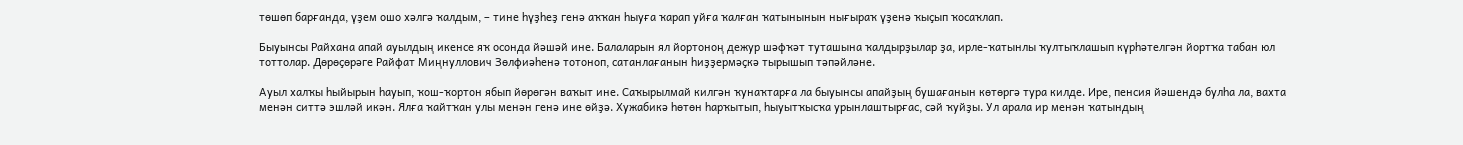төшөп барғанда, үҙем ошо хәлгә ҡалдым, – тине һүҙһеҙ генә аҡҡан һыуға ҡарап уйға ҡалған ҡатынынын нығыраҡ үҙенә ҡыҫып ҡосаҡлап.

Быуынсы Райхана апай ауылдың икенсе яҡ осонда йәшәй ине. Балаларын ял йортоноң дежур шәфҡәт туташына ҡалдырҙылар ҙа, ирле-ҡатынлы ҡултыҡлашып күрһәтелгән йортҡа табан юл тоттолар. Дөрөҫөрәге Райфат Миңнуллович Зөлфиәһенә тотоноп, сатанлағанын һиҙҙермәҫкә тырышып тәпәйләне.

Ауыл халҡы һыйырын һауып, ҡош-ҡортон ябып йөрөгән ваҡыт ине. Саҡырылмай килгән ҡунаҡтарға ла быуынсы апайҙың бушағанын көтөргә тура килде. Ире, пенсия йәшендә булһа ла, вахта менән ситтә эшләй икән. Ялға ҡайтҡан улы менән генә ине өйҙә. Хужабикә һөтөн һарҡытып, һыуытҡысҡа урынлаштырғас, сәй ҡуйҙы. Ул арала ир менән ҡатындың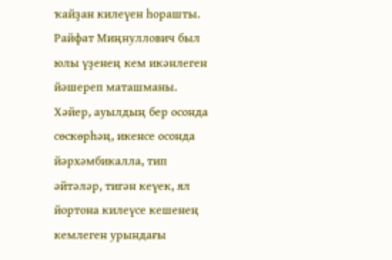ҡайҙан килеүен һорашты. Райфат Миңнуллович был юлы үҙенең кем икәнлеген йәшереп маташманы. Хәйер, ауылдың бер осонда сөскөрһәң, икенсе осонда йәрхәмбикалла, тип әйтәләр, тигән кеүек, ял йортона килеүсе кешенең кемлеген урындағы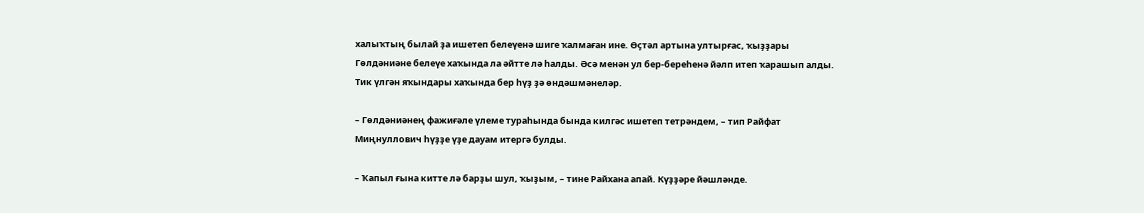халыҡтың былай ҙа ишетеп белеүенә шиге ҡалмаған ине. Өҫтәл артына ултырғас, ҡыҙҙары Гөлдәниәне белеүе хаҡында ла әйтте лә һалды. Әсә менән ул бер-береһенә йәлп итеп ҡарашып алды. Тик үлгән яҡындары хаҡында бер һүҙ ҙә өндәшмәнеләр.

– Гөлдәниәнең фажиғәле үлеме тураһында бында килгәс ишетеп тетрәндем, – тип Райфат Миңнуллович һүҙҙе үҙе дауам итергә булды.

– Ҡапыл ғына китте лә барҙы шул, ҡыҙым, – тине Райхана апай. Күҙҙәре йәшләнде.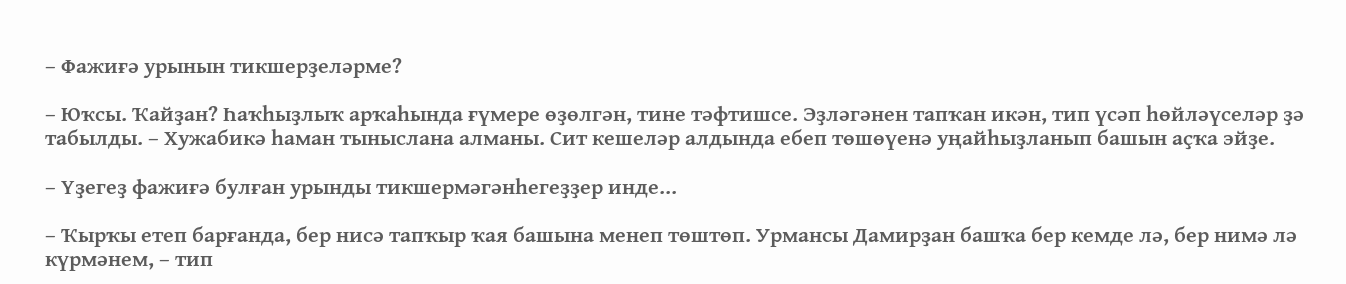– Фажиғә урынын тикшерҙеләрме?

– Юҡсы. Ҡайҙан? Һаҡһыҙлыҡ арҡаһында ғүмере өҙөлгән, тине тәфтишсе. Эҙләгәнен тапҡан икән, тип үсәп һөйләүселәр ҙә табылды. – Хужабикә һаман тыныслана алманы. Сит кешеләр алдында ебеп төшөүенә уңайһыҙланып башын аҫҡа эйҙе.

– Үҙегеҙ фажиғә булған урынды тикшермәгәнһегеҙҙер инде...

– Ҡырҡы етеп барғанда, бер нисә тапҡыр ҡая башына менеп төштөп. Урмансы Дамирҙан башҡа бер кемде лә, бер нимә лә күрмәнем, – тип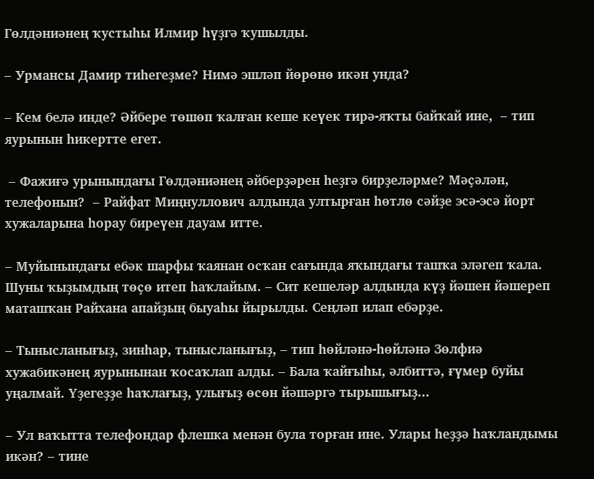Гөлдәниәнең ҡустыһы Илмир һүҙгә ҡушылды.

– Урмансы Дамир тиһегеҙме? Нимә эшләп йөрөнө икән унда?

– Кем белә инде? Әйбере төшөп ҡалған кеше кеүек тирә-яҡты байҡай ине,  – тип яурынын һикертте егет.

 – Фажиғә урынындағы Гөлдәниәнең әйберҙәрен һеҙгә бирҙеләрме? Мәҫәлән, телефонын?  – Райфат Миңнуллович алдында ултырған һөтлө сәйҙе эсә-эсә йорт хужаларына һорау биреүен дауам итте.

– Муйынындағы ебәк шарфы ҡаянан осҡан сағында яҡындағы ташҡа эләгеп ҡала. Шуны ҡыҙымдың төҫө итеп һаҡлайым. – Сит кешеләр алдында күҙ йәшен йәшереп маташҡан Райхана апайҙың быуаһы йырылды. Сеңләп илап ебәрҙе.

– Тынысланығыҙ, зинһар, тынысланығыҙ, – тип һөйләнә-һөйләнә Зөлфиә хужабикәнең яурынынан ҡосаҡлап алды. – Бала ҡайғыһы, әлбиттә, ғүмер буйы уңалмай. Үҙегеҙҙе һаҡлағыҙ, улығыҙ өсөн йәшәргә тырышығыҙ...

– Ул ваҡытта телефондар флешка менән була торған ине. Улары һеҙҙә һаҡландымы икән? – тине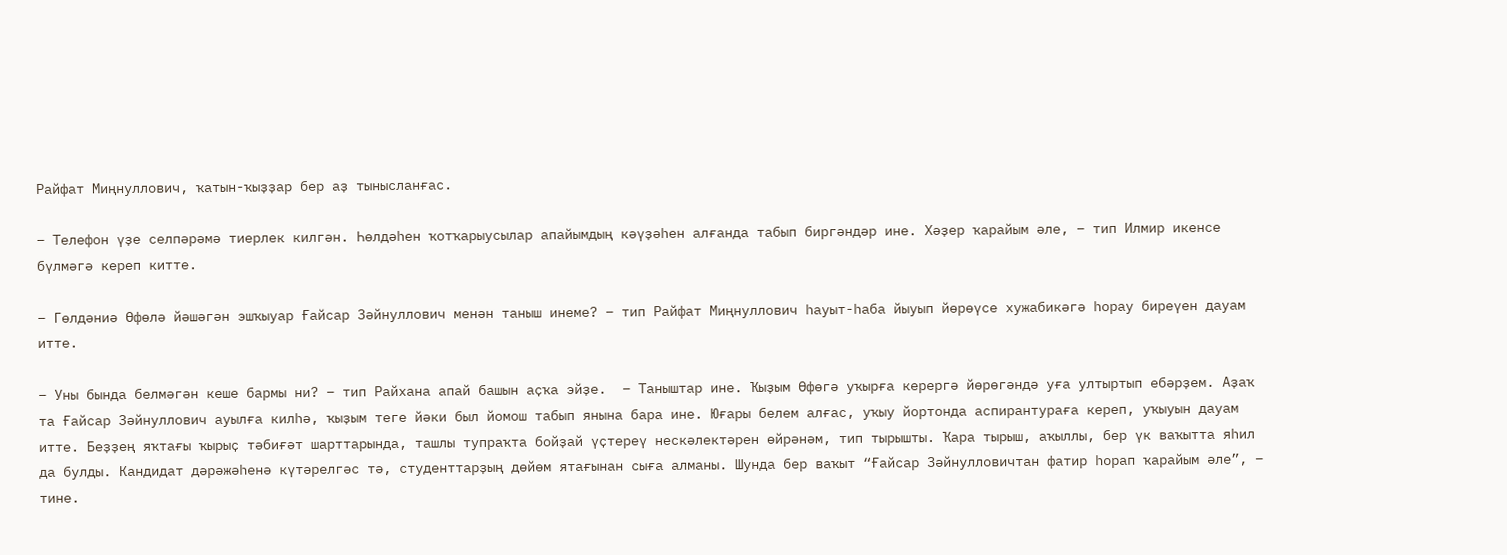Райфат Миңнуллович, ҡатын-ҡыҙҙар бер аҙ тынысланғас.

– Телефон үҙе селпәрәмә тиерлек килгән. Һөлдәһен ҡотҡарыусылар апайымдың кәүҙәһен алғанда табып биргәндәр ине. Хәҙер ҡарайым әле, – тип Илмир икенсе бүлмәгә кереп китте.

– Гөлдәниә Өфөлә йәшәгән эшҡыуар Ғайсар Зәйнуллович менән таныш инеме? – тип Райфат Миңнуллович һауыт-һаба йыуып йөрөүсе хужабикәгә һорау биреүен дауам итте.

– Уны бында белмәгән кеше бармы ни? – тип Райхана апай башын аҫҡа эйҙе.  – Таныштар ине. Ҡыҙым Өфөгә уҡырға керергә йөрөгәндә уға ултыртып ебәрҙем. Аҙаҡ та Ғайсар Зәйнуллович ауылға килһә, ҡыҙым теге йәки был йомош табып янына бара ине. Юғары белем алғас, уҡыу йортонда аспирантураға кереп, уҡыуын дауам итте. Беҙҙең яҡтағы ҡырыҫ тәбиғәт шарттарында, ташлы тупраҡта бойҙай үҫтереү нескәлектәрен өйрәнәм, тип тырышты. Ҡара тырыш, аҡыллы, бер үк ваҡытта яһил да булды. Кандидат дәрәжәһенә күтәрелгәс тә, студенттарҙың дөйөм ятағынан сыға алманы. Шунда бер ваҡыт “Ғайсар Зәйнулловичтан фатир һорап ҡарайым әле”, – тине.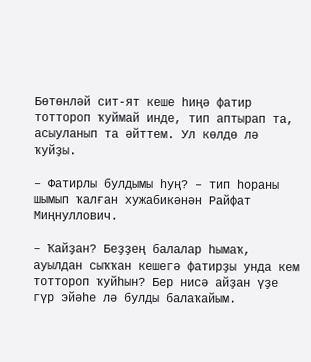Бөтөнләй сит-ят кеше һиңә фатир тоттороп ҡуймай инде, тип аптырап та, асыуланып та әйттем. Ул көлдө лә ҡуйҙы.

– Фатирлы булдымы һуң? – тип һораны шымып ҡалған хужабикәнән Райфат Миңнуллович.

– Ҡайҙан? Беҙҙең балалар һымаҡ, ауылдан сыҡҡан кешегә фатирҙы унда кем тоттороп ҡуйһын? Бер нисә айҙан үҙе гүр эйәһе лә булды балаҡайым.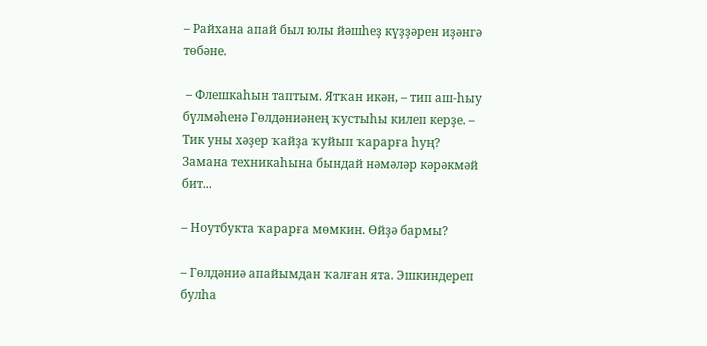– Райхана апай был юлы йәшһеҙ күҙҙәрен иҙәнгә төбәне.

 – Флешкаһын таптым. Ятҡан икән, – тип аш-һыу бүлмәһенә Гөлдәниәнең ҡустыһы килеп керҙе. – Тик уны хәҙер ҡайҙа ҡуйып ҡарарға һуң? Замана техникаһына бындай нәмәләр кәрәкмәй бит...

– Ноутбукта ҡарарға мөмкин. Өйҙә бармы?

– Гөлдәниә апайымдан ҡалған ята. Эшкиндереп булһа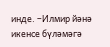инде. –Илмир йәнә икенсе бүләмәгә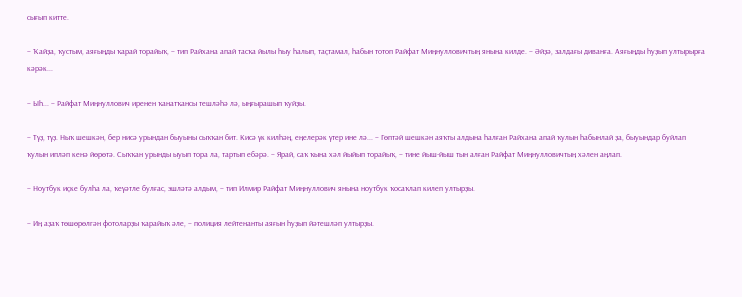сығып китте.

– Ҡайҙа, ҡустым, аяғыңды ҡарай торайыҡ, – тип Райхана апай тасҡа йылы һыу һалып, таҫтамал, һабын тотоп Райфат Миңнулловичтың янына килде. – Әйҙә, залдағы диванға. Аяғыңды һуҙып ултырырға кәрәк...

– Ыһ... – Райфат Миңнуллович иренен ҡанатҡансы тешләһә лә, ыңғырашып ҡуйҙы.

– Түҙ, түҙ. Ныҡ шешкән, бер нисә урындан быуыны сыҡҡан бит. Кисә үк килһәң, еңелерәк үтер ине лә... – Гөптәй шешкән аяҡты алдына һалған Райхана апай ҡулын һабынлай ҙа, быуындар буйлап ҡулын ипләп кенә йөрөтә. Сыҡҡан урынды ыуып тора ла, тартып ебәрә. – Ярай, саҡ ҡына хәл йыйып торайыҡ, – тине йыш-йыш тын алған Райфат Миңнулловичтың хәлен аңлап.

– Ноутбук иҫке булһа ла, ҡеүәтле булғас, эшләтә алдым, – тип Илмир Райфат Миңнуллович янына ноутбук ҡосаҡлап килеп ултырҙы.

– Иң аҙаҡ төшөрөлгән фотоларҙы ҡарайыҡ әле, – полиция лейтенанты аяғын һуҙып йәтешләп ултырҙы.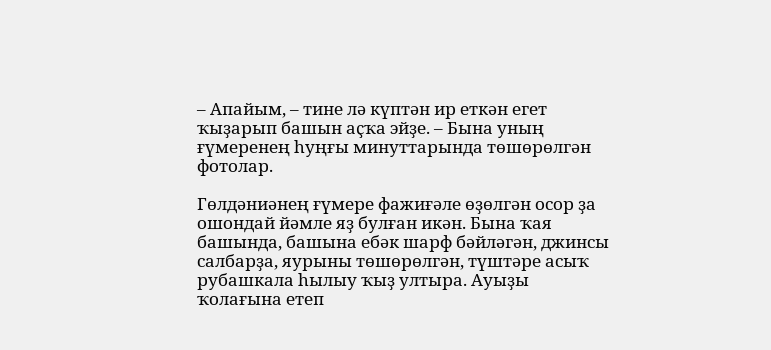– Апайым, – тине лә күптән ир еткән егет ҡыҙарып башын аҫҡа эйҙе. – Бына уның ғүмеренең һуңғы минуттарында төшөрөлгән фотолар.

Гөлдәниәнең ғүмере фажиғәле өҙөлгән осор ҙа ошондай йәмле яҙ булған икән. Бына ҡая башында, башына ебәк шарф бәйләгән, джинсы салбарҙа, яурыны төшөрөлгән, түштәре асыҡ рубашкала һылыу ҡыҙ ултыра. Ауыҙы ҡолағына етеп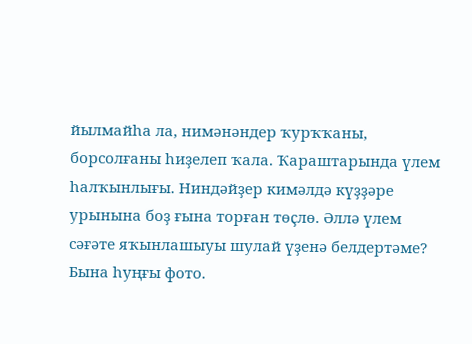йылмайһа ла, нимәнәндер ҡурҡҡаны, борсолғаны һиҙелеп ҡала. Ҡараштарында үлем һалҡынлығы. Ниндәйҙер кимәлдә күҙҙәре урынына боҙ ғына торған төҫлө. Әллә үлем сәғәте яҡынлашыуы шулай үҙенә белдертәме? Бына һуңғы фото.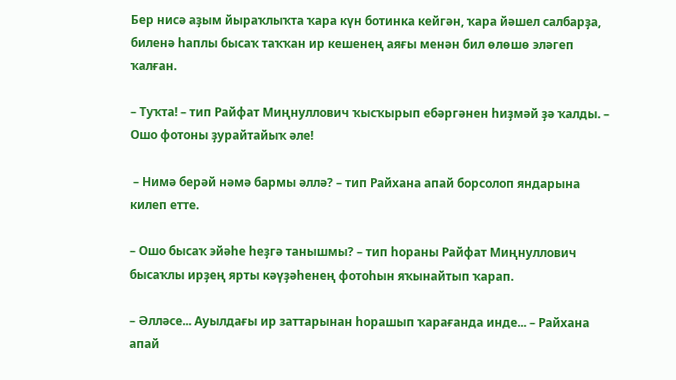Бер нисә аҙым йыраҡлыҡта ҡара күн ботинка кейгән, ҡара йәшел салбарҙа, биленә һаплы бысаҡ таҡҡан ир кешенең аяғы менән бил өлөшө эләгеп ҡалған.

– Туҡта! – тип Райфат Миңнуллович ҡысҡырып ебәргәнен һиҙмәй ҙә ҡалды. – Ошо фотоны ҙурайтайыҡ әле!

 – Нимә берәй нәмә бармы әллә? – тип Райхана апай борсолоп яндарына килеп етте.

– Ошо бысаҡ эйәһе һеҙгә танышмы? – тип һораны Райфат Миңнуллович бысаҡлы ирҙең ярты кәүҙәһенең фотоһын яҡынайтып ҡарап.

– Әлләсе... Ауылдағы ир заттарынан һорашып ҡарағанда инде... – Райхана апай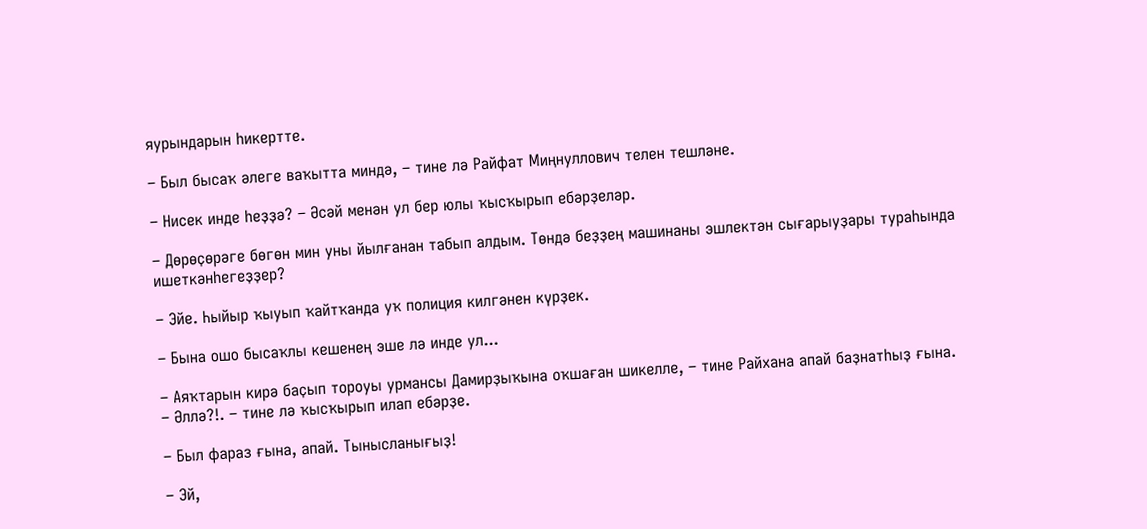яурындарын һикертте.

– Был бысаҡ әлеге ваҡытта миндә, – тине лә Райфат Миңнуллович телен тешләне.

– Нисек инде һеҙҙә? – Әсәй менән ул бер юлы ҡысҡырып ебәрҙеләр.

– Дөрөҫөрәге бөгөн мин уны йылғанан табып алдым. Төндә беҙҙең машинаны эшлектән сығарыуҙары тураһында ишеткәнһегеҙҙер?

– Эйе. Һыйыр ҡыуып ҡайтҡанда уҡ полиция килгәнен күрҙек.

– Бына ошо бысаҡлы кешенең эше лә инде ул...

– Аяҡтарын кирә баҫып тороуы урмансы Дамирҙыҡына оҡшаған шикелле, – тине Райхана апай баҙнатһыҙ ғына. – Әллә?!. – тине лә ҡысҡырып илап ебәрҙе.

– Был фараз ғына, апай. Тынысланығыҙ!

– Эй,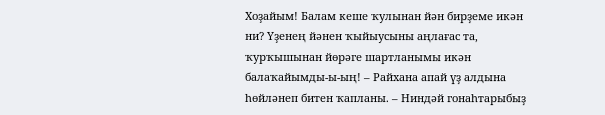Хоҙайым! Балам кеше ҡулынан йән бирҙеме икән ни? Үҙенең йәнен ҡыйыусыны аңлағас та, ҡурҡышынан йөрәге шартланымы икән балаҡайымды-ы-ың! – Райхана апай үҙ алдына һөйләнеп битен ҡапланы. – Ниндәй гонаһтарыбыҙ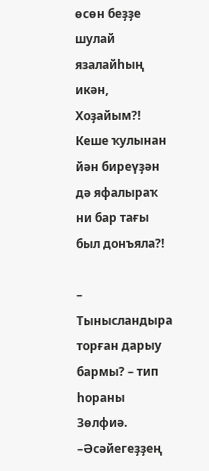өсөн беҙҙе шулай язалайһың икән, Хоҙайым?! Кеше ҡулынан йән биреүҙән дә яфалыраҡ ни бар тағы был донъяла?!

– Тынысландыра торған дарыу бармы? – тип һораны Зөлфиә. –Әсәйегеҙҙең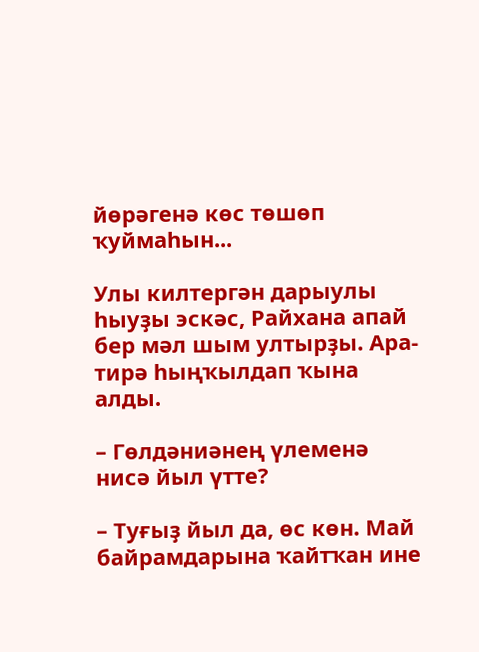йөрәгенә көс төшөп ҡуймаһын...

Улы килтергән дарыулы һыуҙы эскәс, Райхана апай бер мәл шым ултырҙы. Ара-тирә һыңҡылдап ҡына алды.

– Гөлдәниәнең үлеменә нисә йыл үтте?

– Туғыҙ йыл да, өс көн. Май байрамдарына ҡайтҡан ине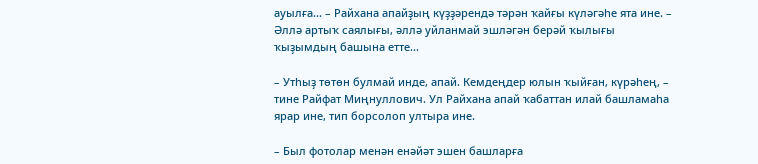ауылға... – Райхана апайҙың күҙҙәрендә тәрән ҡайғы күләгәһе ята ине. – Әллә артыҡ саялығы, әллә уйланмай эшләгән берәй ҡылығы ҡыҙымдың башына етте...

– Утһыҙ төтөн булмай инде, апай. Кемдеңдер юлын ҡыйған, күрәһең, – тине Райфат Миңнуллович. Ул Райхана апай ҡабаттан илай башламаһа ярар ине, тип борсолоп ултыра ине.

– Был фотолар менән енәйәт эшен башларға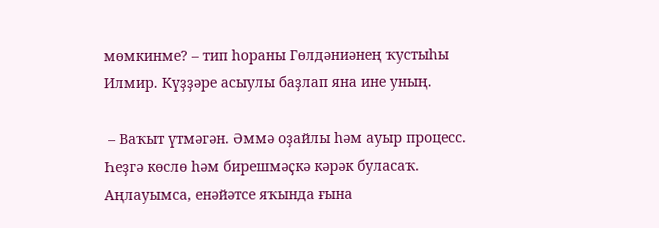мөмкинме? – тип һораны Гөлдәниәнең ҡустыһы Илмир. Күҙҙәре асыулы баҙлап яна ине уның.

 – Ваҡыт үтмәгән. Әммә оҙайлы һәм ауыр процесс. Һеҙгә көслө һәм бирешмәҫкә кәрәк буласаҡ. Аңлауымса, енәйәтсе яҡында ғына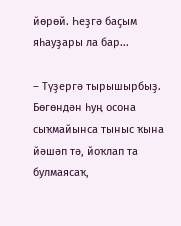йөрөй. Һеҙгә баҫым яһауҙары ла бар...

– Түҙергә тырышырбыҙ. Бөгөндән һуң осона сыҡмайынса тыныс ҡына йәшәп тә, йоҡлап та булмаясаҡ,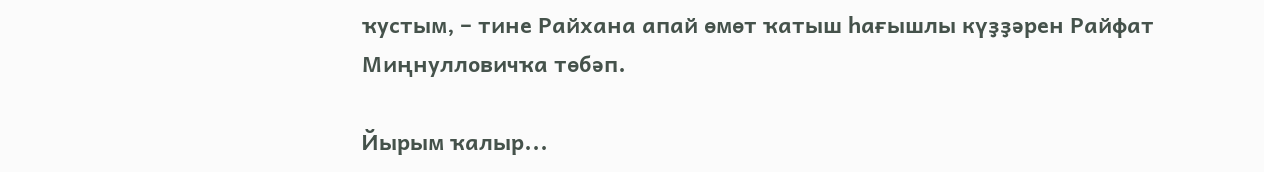ҡустым, – тине Райхана апай өмөт ҡатыш һағышлы күҙҙәрен Райфат Миңнулловичҡа төбәп.

Йырым ҡалыр...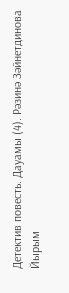Детектив повесть. Дауамы (4). Рәзинә Зәйнетдинова
Йырым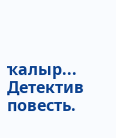ҡалыр... Детектив повесть.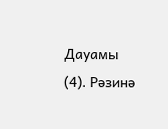Дауамы (4). Рәзинә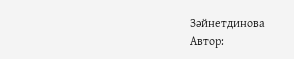Зәйнетдинова
Автор: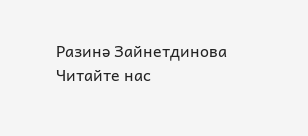Разинә Зайнетдинова
Читайте нас